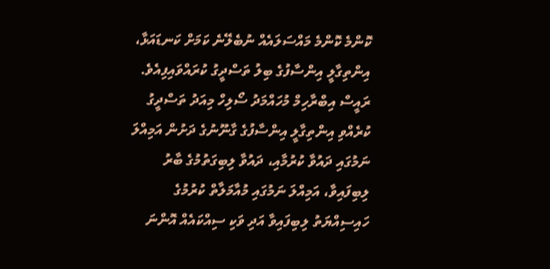ކޮންމެ ކޮންމެ މައްސަލައެއް ނުބެލޭނެ ކަމަށް ކަނޑައަޅާ، އިންތިގާލީ އިންސާފުގެ ބިލު ތަސްދީގު ކުރައްވައިފިއެވެ.
ރައީސް އިބްރާހިމް މުހައްމަދު ސޯލިހް މިއަދު ތަސްދީގު ކުރެއްވި އިންތިގާލީ އިންސާފުގެ ގާނޫނުގެ ދަށުން އަމިއްލަ ނަމުގައި ދައުވާ ކުރުމާއި، ދައުވާ ލިބިގަތުމުގެ ބާރު ލިބިފައިވާ، އަމިއްލަ ނަމުގައި މުއާމަލާތް ކުރުމުގެ ހައިސިއްޔަތު ލިބިފައިވާ އަދި ވަކި ސިއްކައެއް އޮންނަ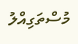މުސްތަގިއްލު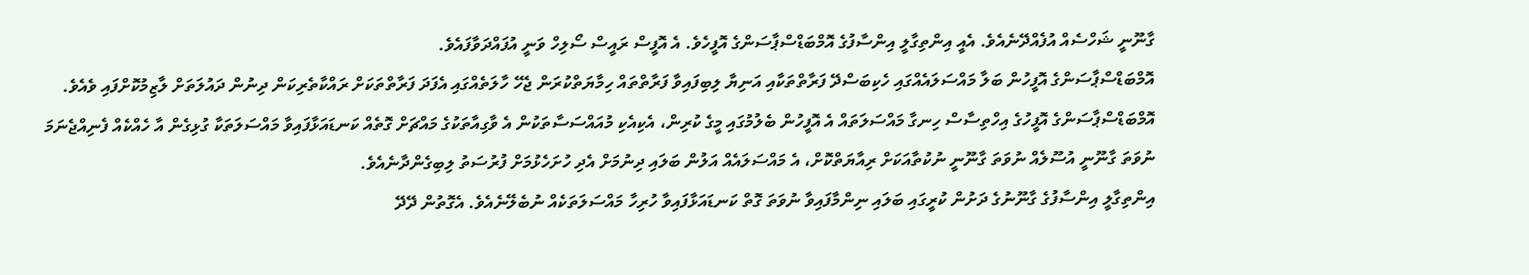ގާނޫނީ ޝަހްސެއް އުފެއްދޭނެއެވެ. އެއީ އިންތިގާލީ އިންސާފުގެ އޮމްބަޑްސްޕާސަންގެ އޮފީހެވެ. އެ އޮފީސް ރައީސް ސޯލިހް ވަނީ އުފައްދަވާފައެވެ.
އޮމްބަޑްސްޕާސަންގެ އޮފީހުން ބަލާ މައްސަލައެއްގައި ހެކިބަސްދޭ ފަރާތްތަކާއި އަނިޔާ ލިބިފައިވާ ފަރާތްތައް ހިމާޔަތްކުރަން ޖެހޭ ހާލަތެއްގައި އެފަދަ ފަރާތްތަކަށް ރައްކާތެރިކަން ދިނުން ދައުލަތަށް ލާޒިމުކޮށްފައި ވެއެވެ. އޮމްބަޑްސްޕާސަންގެ އޮފީހުގެ އިހްތިސާސް ހިނގާ މައްސަލަތައް އެ އޮފީހުން ބެލުމުގައި މީގެ ކުރިން، އެކިއެކި މުއައްސަސާތަކުން އެ ވާގިއާތަކުގެ މައްޗަށް ގޮތެއް ކަނޑައަޅާފައިވާ މައްސަލަތަކާ ގުޅިގެން އާ ހެއްކެއް ފެނިއްޖެނަމަ ނުވަތަ ގާނޫނީ އުސޫލެއް ނުވަތަ ގާނޫނީ ނުކުތާއަކަށް ރިއާޔަތްކޮށް، އެ މައްސަލައެއް އަލުން ބަލައި ދިނުމަށް އެދި ހުށަހެޅުމަށް ފުރުސަތު ލިބިގެންދާނެއެވެ.
އިންތިގާލީ އިންސާފުގެ ގާނޫނުގެ ދަށުން ކުރީގައި ބަލައި ނިންމާފައިވާ ނުވަތަ ގޮތް ކަނޑައަޅާފައިވާ ހުރިހާ މައްސަލަތަކެއް ނުބެލޭނެއެވެ. އެގޮތުން ދޭދޭ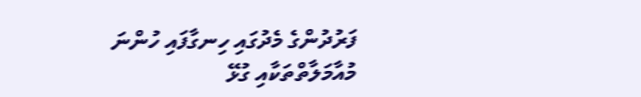ފަރުދުންގެ މެދުގައި ހިނގާފައި ހުންނަ މުއާމަލާތްތަކާއި ގުޅޭ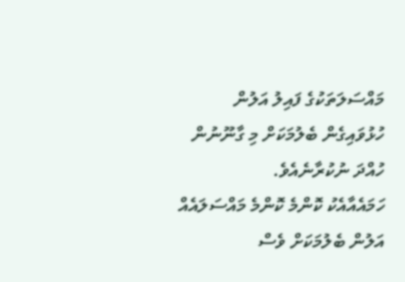މައްސަލަތަކުގެ ފައިލު އަލުން ހުޅުވައިގެން ބެލުމަކަށް މި ގާނޫނުން ހުއްދަ ނުކުރާނެއެވެ.
ހަމައެއާއެކު ކޮންމެ ކޮންމެ މައްސަލައެއް އަލުން ބެލުމަކަށް ވެސް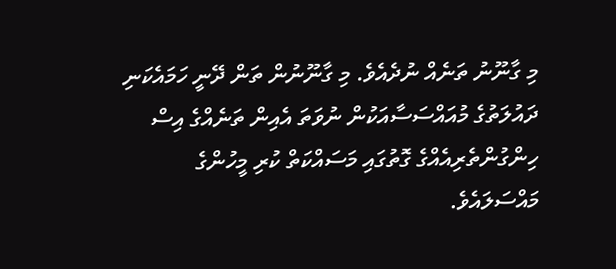މި ގާނޫނު ތަނެއް ނުދެއެވެ. މި ގާނޫނުން ތަން ދޭނީ ހަމައެކަނި ދައުލަތުގެ މުއައްސަސާއަކުން ނުވަތަ އެއިން ތަނެއްގެ އިސް ހިންގުންތެރިއެއްގެ ގޮތުގައި މަސައްކަތް ކުރި މީހުންގެ މައްސަލައެވެ.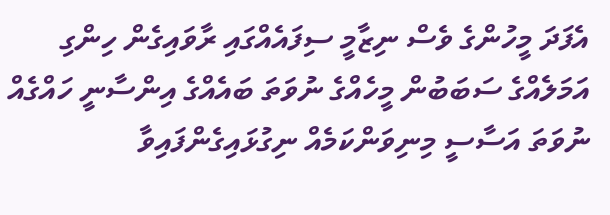އެފަދަ މީހުންގެ ވެސް ނިޒާމީ ސިފައެއްގައި ރާވައިގެން ހިންގި އަމަލެއްގެ ސަބަބުން މީހެއްގެ ނުވަތަ ބައެއްގެ އިންސާނީ ހައްގެއް ނުވަތަ އަސާސީ މިނިވަންކަމެއް ނިގުޅައިގެންފައިވާ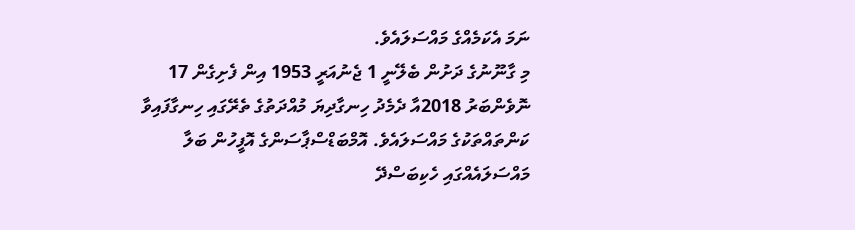ނަމަ އެކަމެއްގެ މައްސަލައެވެ.
މި ގާނޫނުގެ ދަށުން ބެލޭނީ 1 ޖެނުއަރީ 1953 އިން ފެށިގެން 17 ނޮވެންބަރު 2018އާ ދެމެދު ހިނގާދިޔަ މުއްދަތުގެ ތެރޭގައި ހިނގާފައިވާ ކަންތައްތަކުގެ މައްސަލައެވެ. އޮމްބަޑްސްޕާސަންގެ އޮފީހުން ބަލާ މައްސަލައެއްގައި ހެކިބަސްދޭ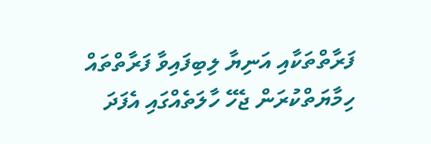ފަރާތްތަކާއި އަނިޔާ ލިބިފައިވާ ފަރާތްތައް ހިމާޔަތްކުރަން ޖެހޭ ހާލަތެއްގައި އެފަދަ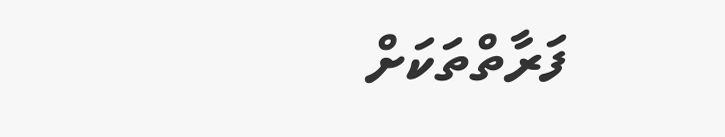ފަރާތްތަކަށް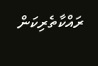ރައްކާތެރިކަން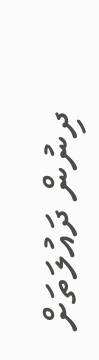ދިނުން ދައުލަތަށް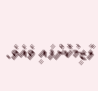ލާޒިމުކޮށްފައި ވެއެވެ.